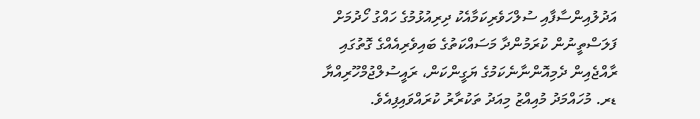އަދުލުއިންސާފާއި ސުލްހަވެރިކަމާއެކު ދިރިއުޅުމުގެ ހައްގު ހޯދުމަށް ފަލަސްތީނުން ކުރަމުންދާ މަސައްކަތުގެ ބައިވެރިއެއްގެ ގޮތުގައި ރާއްޖެއިން ދެމިއޮންނާނެކަމުގެ ޔަގީންކަން، ރައީސުލްޖުމްހޫރިއްޔާ ޑރ. މުހައްމަދު މުއިއްޒު މިއަދު ތަކުރާރު ކުރައްވައިފިއެވެ.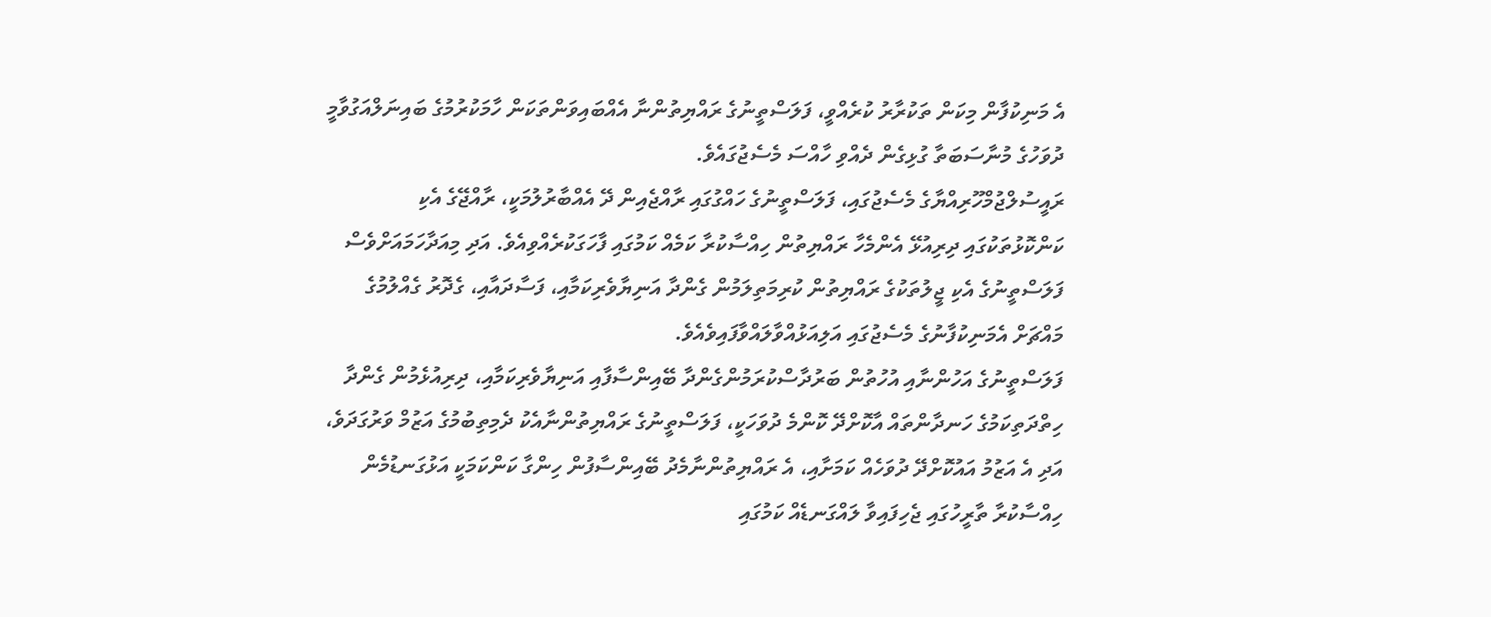އެ މަނިކުފާން މިކަން ތަކުރާރު ކުރެއްވީ، ފަލަސްތީނުގެ ރައްޔިތުންނާ އެއްބައިވަންތަކަން ހާމަކުރުމުގެ ބައިނަލްއަގުވާމީ ދުވަހުގެ މުނާސަބަތާ ގުޅިގެން ދެއްވި ހާއްސަ މެސެޖުގައެވެ.
ރައީސުލްޖުމްހޫރިއްޔާގެ މެސެޖުގައި، ފަލަސްތީނުގެ ހައްގުގައި ރާއްޖެއިން ދޭ އެއްބާރުލުމަކީ، ރާއްޖޭގެ އެކި ކަންކޮޅުތަކުގައި ދިރިއުޅޭ އެންމެހާ ރައްޔިތުން ހިއްސާކުރާ ކަމެއް ކަމުގައި ފާހަގަކުރެއްވިއެވެ. އަދި މިއަދާހަމައަށްވެސް ފަލަސްތީނުގެ އެކި ޖީލުތަކުގެ ރައްޔިތުން ކުރިމަތިލަމުން ގެންދާ އަނިޔާވެރިކަމާއި، ފަސާދައާއި، ގެދޮރު ގެއްލުމުގެ މައްޗަށް އެމަނިކުފާނުގެ މެސެޖުގައި އަލިއަޅުއްވާލައްވާފައިވެއެވެ.
ފަލަސްތީނުގެ އަހުންނާއި އުހުތުން ބަރުދާސްކުރަމުންގެންދާ ބޭއިންސާފާއި އަނިޔާވެރިކަމާއި، ދިރިއުޅެމުން ގެންދާ ހިތްދަތިކަމުގެ ހަނދާންތައް އާކޮށްދޭ ކޮންމެ ދުވަހަކީ، ފަލަސްތީނުގެ ރައްޔިތުންނާއެކު ދެމިތިބުމުގެ އަޒުމް ވަރުގަދަވެ، އަދި އެ އަޒުމު އައުކޮށްދޭ ދުވަހެއް ކަމަށާއި، އެ ރައްޔިތުންނާމެދު ބޭއިންސާފުން ހިންގާ ކަންކަމަކީ އަޅުގަނޑުމެން ހިއްސާކުރާ ތާރީހުގައި ޖެހިފައިވާ ލައްގަނޑެއް ކަމުގައި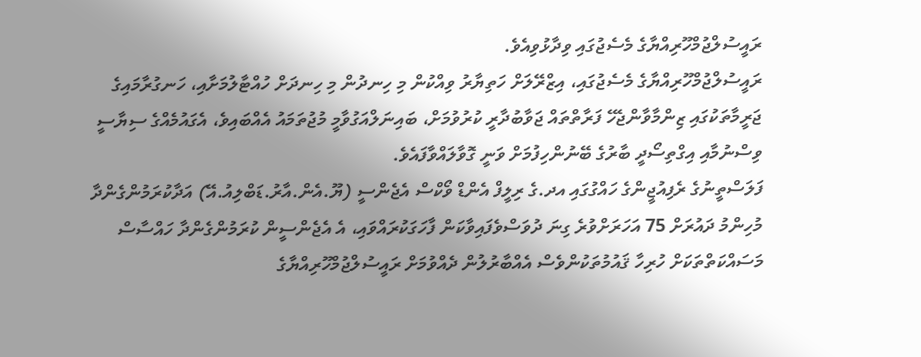ރައީސުލްޖުމްހޫރިއްޔާގެ މެސެޖުގައި ވިދާޅުވިއެވެ.
ރައީސުލްޖުމްހޫރިއްޔާގެ މެސެޖުގައި، އިޒްރޭލަށް ހަތިޔާރު ވިއްކުން މި ހިނދުން މި ހިނދަށް ހުއްޓާލުމަށާއި، ހަނގުރާމައިގެ ޖަރީމާތަކުގައި ޒިންމާވާންޖެހޭ ފަރާތްތައް ޖަވާބުދާރީ ކުރުވުމަށް، ބައިނަލްއަގުވާމީ މުޖުތަމައު އެއްބައިވެ، އެގައުމެއްގެ ސިޔާސީ ވިސްނުމާއި އިގްތިސޯދީ ބާރުގެ ބޭނުންހިފުމަށް ވަނީ ގޮވާލައްވާފައެވެ.
ފަލަސްތީނުގެ ރެފިއުޖީންގެ ހައްގުގައި އދ.ގެ ރިލީފް އެންޑް ވޯކްސް އެޖެންސީ (ޔޫ.އެން.އާރު.ޑަބްލިއު.އޭ) އަދާކުރަމުންގެންދާ މުހިންމު ދައުރަށް 75 އަހަރަށްވުރެ ގިނަ ދުވަސްވެފައިވާކަން ފާހަގަކުރައްވައި، އެ އެޖެންސީން ކުރަމުންގެންދާ ހައްސާސް މަސައްކަތްތަކަށް ހުރިހާ ޤައުމުތަކުންވެސް އެއްބާރުލުން ދެއްވުމަށް ރައީސުލްޖުމްހޫރިއްޔާގެ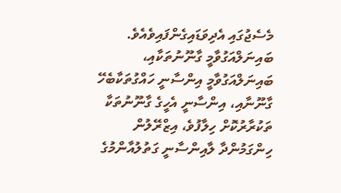މެސެޖުގައި އެދިވަޑައިގެންފައިވެއެވެ.
ބައިނަލްއަގުވާމީ ގާނޫނުތަކާއި، ބައިނަލްއަގުވާމީ އިންސާނީ ހައްގުތަކާބެހޭ ގާނޫނާއި، އިންސާނީ އެހީގެ ގާނޫނުތަކާ ތަކުރާރުކޮށް ހިލާފުވެ، އިޒްރޭލުން ހިންގަމުންދާ ލާއިންސާނީ ގަތުލުއާންމުގެ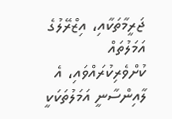ޖަރީމާތަކާއި، އިޒްރޭލުގެ އަމަލުތައް ކުށްވެރިކުރައްވައި، އެ ލާއިންސާނީ އަމަލުތަކަކީ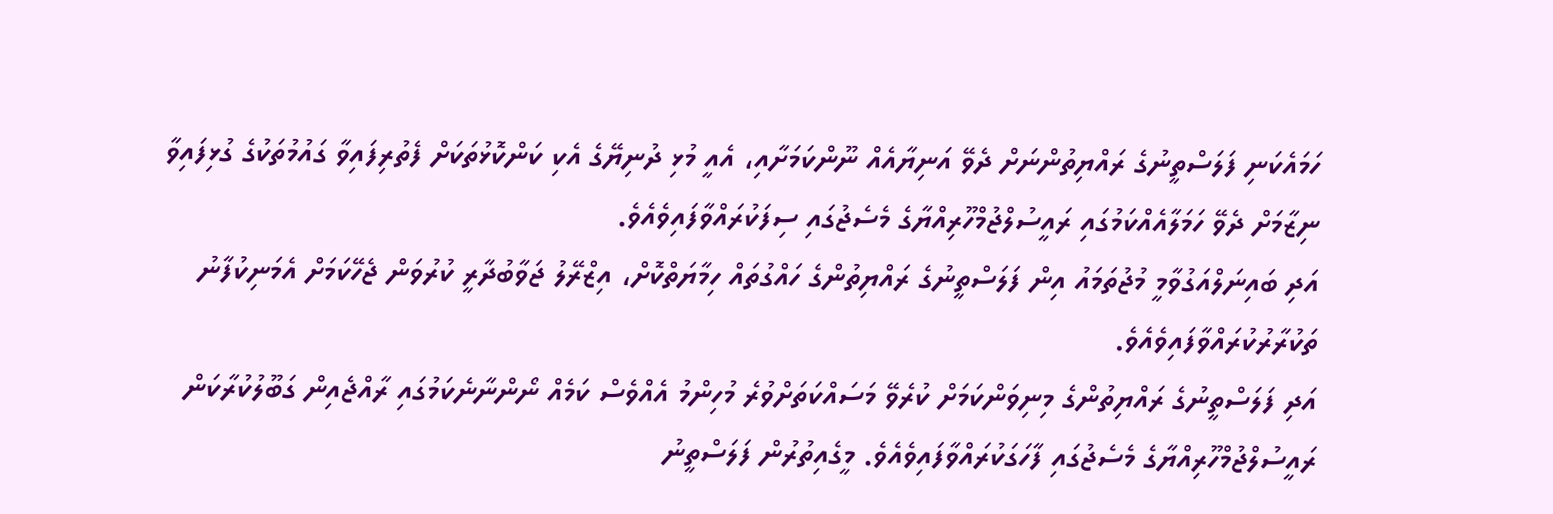ހަމައެކަނި ފަލަސްތީނުގެ ރައްޔިތުންނަށް ދެވޭ އަނިޔާއެއް ނޫންކަމަށާއި، އެއީ މުޅި ދުނިޔޭގެ އެކި ކަންކޮޅުތަކަށް ފެތުރިފައިވާ ގައުމުތަކުގެ ގުޅިފައިވާ ނިޒާމަށް ދެވޭ ހަމަލާއެއްކަމުގައި ރައީސުލްޖުމްހޫރިއްޔާގެ މެސެޖުގައި ސިފަކުރައްވާފައިވެއެވެ.
އަދި ބައިނަލްއަގުވާމީ މުޖުތަމައު އިން ފަލަސްތީނުގެ ރައްޔިތުންގެ ހައްގުތައް ހިމާޔަތްކޮށް، އިޒްރޭލު ޖަވާބުދާރީ ކުރުވަން ޖެހޭކަމަށް އެމަނިކުފާނު ތަކުރާރުކުރައްވާފައިވެއެވެ.
އަދި ފަލަސްތީނުގެ ރައްޔިތުންގެ މިނިވަންކަމަށް ކުރެވޭ މަސައްކަތަށްވުރެ މުހިންމު އެއްވެސް ކަމެއް ނޯންނާނެކަމުގައި ރާއްޖެއިން ގަބޫލުކުރާކަން ރައީސުލްޖުމްހޫރިއްޔާގެ މެސެޖުގައި ފާހަގަކުރައްވާފައިވެއެވެ. މީގެއިތުރުން ފަލަސްތީނު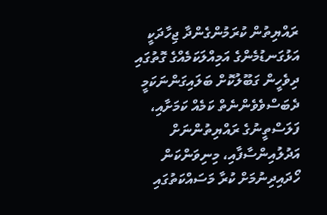ރައްޔިތުން ކުރަމުންގެންދާ ޖިހާދަކީ އަޅުގަނޑުމެންގެ އަމިއްލަކަމެއްގެ ގޮތުގައި ދިވެހީން ގަބޫލުކޮށް ބަލައިގަންނަކަމީ ދެބަސްވެވެންނެތް ކަމެއް ކަމަށާއި، ފަލަސްތީނުގެ ރައްޔިތުންނަށް އަދުލުއިންސާފާއި، މިނިވަންކަން ހޯދައިދިނުމަށް ކުރާ މަސައްކަތުގައި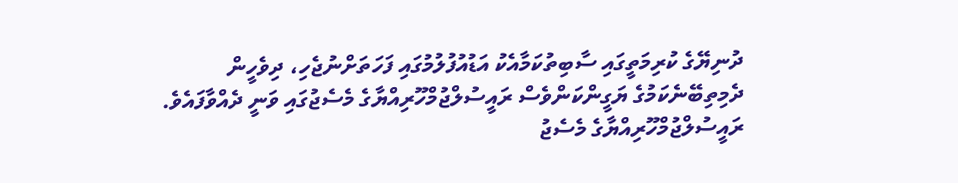ދުނިޔޭގެ ކުރިމަތީގައި ސާބިތުކަމާއެކު އަޑުއުފުލުމުގައި ފަހަތަށްނުޖެހި، ދިވެހީން ދެމިތިބޭނެކަމުގެ ޔަގީންކަންވެސް ރައީސުލްޖުމްހޫރިއްޔާގެ މެސެޖުގައި ވަނީ ދެއްވާފައެވެ.
ރައީސުލްޖުމްހޫރިއްޔާގެ މެސެޖު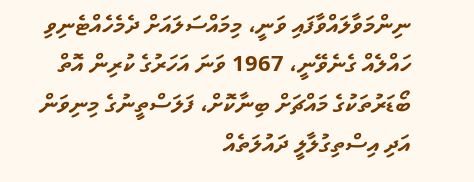ނިންމަވާލައްވާފައި ވަނީ، މިމައްސަލައަށް ދެމެހެއްޓެނިވި ހައްލެއް ގެނެވޭނީ، 1967 ވަނަ އަހަރުގެ ކުރިން އޮތް ބޯޑަރުތަކުގެ މައްޗަށް ބިނާކޮށް، ފަލަސްތީނުގެ މިނިވަން އަދި އިސްތިގުލާލީ ދައުލަތެއް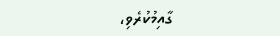ގާއިމުކުރެވި،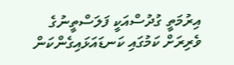އިރުމަތީ ގުދުސްއަކީ ފަލަސްތީނުގެ ވެރިރަށް ކަމުގައި ކަނޑައަޅައިގެންކަން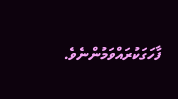ފާހަގަކުރައްވަމުންނެވެ.